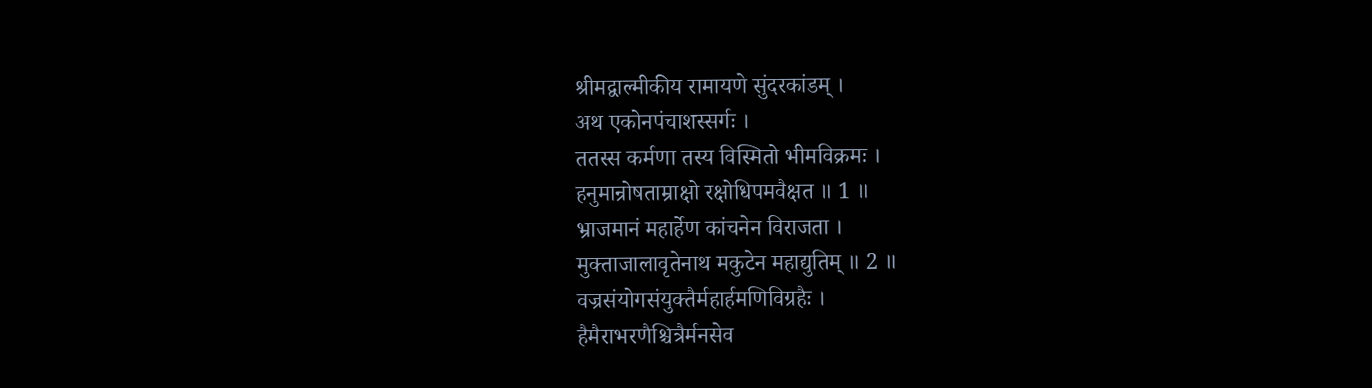श्रीमद्वाल्मीकीय रामायणे सुंदरकांडम् ।
अथ एकोनपंचाशस्सर्गः ।
ततस्स कर्मणा तस्य विस्मितो भीमविक्रमः ।
हनुमान्रोषताम्राक्षो रक्षोधिपमवैक्षत ॥ 1 ॥
भ्राजमानं महार्हेण कांचनेन विराजता ।
मुक्ताजालावृतेनाथ मकुटेन महाद्युतिम् ॥ 2 ॥
वज्रसंयोगसंयुक्तैर्महार्हमणिविग्रहैः ।
हैमैराभरणैश्चित्रैर्मनसेव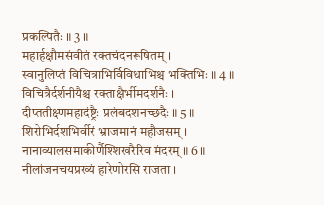प्रकल्पितैः ॥ 3 ॥
महार्हक्षौमसंवीतं रक्तचंदनरूषितम् ।
स्वानुलिप्तं विचित्राभिर्विविधाभिश्च भक्तिभिः ॥ 4 ॥
विचित्रैर्दर्शनीयैश्च रक्ताक्षैर्भीमदर्शनैः ।
दीप्ततीक्ष्णमहादंष्ट्रैः प्रलंबदशनच्छदैः ॥ 5 ॥
शिरोभिर्दशभिर्वीरं भ्राजमानं महौजसम् ।
नानाव्यालसमाकीर्णैश्शिखरैरिव मंदरम् ॥ 6 ॥
नीलांजनचयप्रख्यं हारेणोरसि राजता ।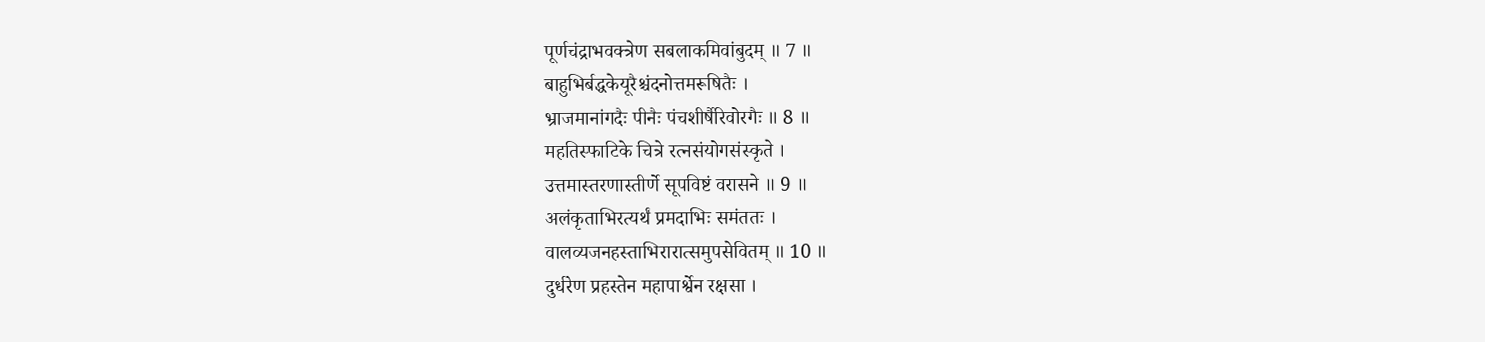पूर्णचंद्राभवक्त्रेण सबलाकमिवांबुदम् ॥ 7 ॥
बाहुभिर्बद्धकेयूरैश्चंदनोत्तमरूषितैः ।
भ्राजमानांगदैः पीनैः पंचशीर्षैरिवोरगैः ॥ 8 ॥
महतिस्फाटिके चित्रे रत्नसंयोगसंस्कृते ।
उत्तमास्तरणास्तीर्णे सूपविष्टं वरासने ॥ 9 ॥
अलंकृताभिरत्यर्थं प्रमदाभिः समंततः ।
वालव्यजनहस्ताभिरारात्समुपसेवितम् ॥ 10 ॥
दुर्धरेण प्रहस्तेन महापार्श्वेन रक्षसा ।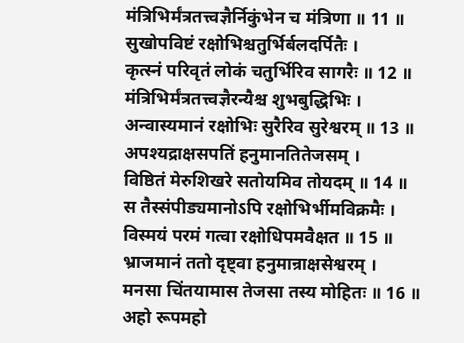मंत्रिभिर्मंत्रतत्त्वज्ञैर्निकुंभेन च मंत्रिणा ॥ 11 ॥
सुखोपविष्टं रक्षोभिश्चतुर्भिर्बलदर्पितैः ।
कृत्स्नं परिवृतं लोकं चतुर्भिरिव सागरैः ॥ 12 ॥
मंत्रिभिर्मंत्रतत्त्वज्ञैरन्यैश्च शुभबुद्धिभिः ।
अन्वास्यमानं रक्षोभिः सुरैरिव सुरेश्वरम् ॥ 13 ॥
अपश्यद्राक्षसपतिं हनुमानतितेजसम् ।
विष्ठितं मेरुशिखरे सतोयमिव तोयदम् ॥ 14 ॥
स तैस्संपीड्यमानोऽपि रक्षोभिर्भीमविक्रमैः ।
विस्मयं परमं गत्वा रक्षोधिपमवैक्षत ॥ 15 ॥
भ्राजमानं ततो दृष्ट्वा हनुमान्राक्षसेश्वरम् ।
मनसा चिंतयामास तेजसा तस्य मोहितः ॥ 16 ॥
अहो रूपमहो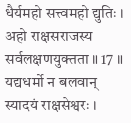धैर्यमहो सत्त्वमहो द्युतिः ।
अहो राक्षसराजस्य सर्वलक्षणयुक्तता ॥ 17 ॥
यद्यधर्मो न बलवान् स्यादयं राक्षसेश्वरः ।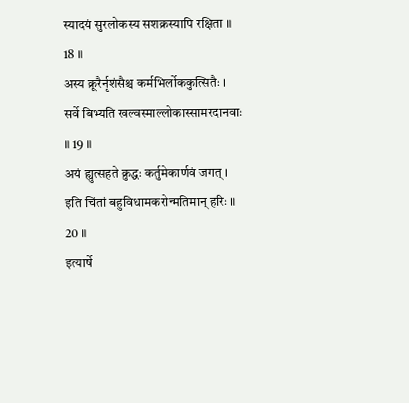स्यादयं सुरलोकस्य सशक्रस्यापि रक्षिता ॥ 18 ॥
अस्य क्रूरैर्नृशंसैश्च कर्मभिर्लोककुत्सितैः ।
सर्वे बिभ्यति खल्वस्माल्लोकास्सामरदानवाः ॥ 19 ॥
अयं ह्युत्सहते क्रुद्धः कर्तुमेकार्णवं जगत् ।
इति चिंतां बहुविधामकरोन्मतिमान् हरिः ॥ 20 ॥
इत्यार्षे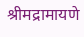श्रीमद्रामायणे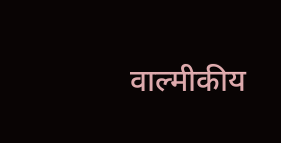वाल्मीकीय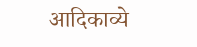आदिकाव्ये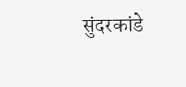सुंदरकांडे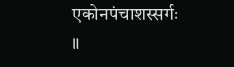एकोनपंचाशस्सर्गः ॥